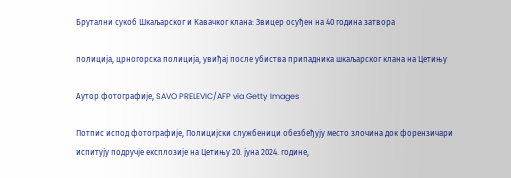Брутални сукоб Шкаљарског и Кавачког клана: Звицер осуђен на 40 година затвора

полиција, црногорска полиција, увиђај после убиства припадника шкаљарског клана на Цетињу

Аутор фотографије, SAVO PRELEVIC/AFP via Getty Images

Потпис испод фотографије, Полицијски службеници обезбеђују место злочина док форензичари испитују подручје експлозије на Цетињу 20. јуна 2024. године,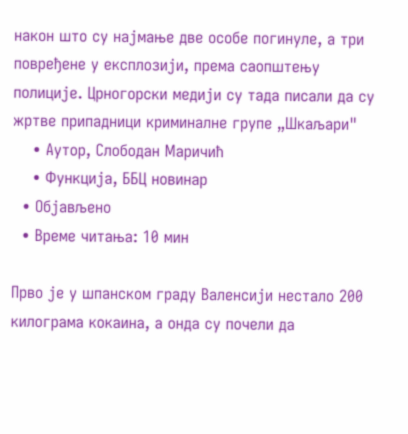након што су најмање две особе погинуле, а три повређене у експлозији, према саопштењу полиције. Црногорски медији су тада писали да су жртве припадници криминалне групе „Шкаљари"
    • Аутор, Слободан Маричић
    • Функција, ББЦ новинар
  • Објављено
  • Време читања: 10 мин

Прво је у шпанском граду Валенсији нестало 200 килограма кокаина, а онда су почели да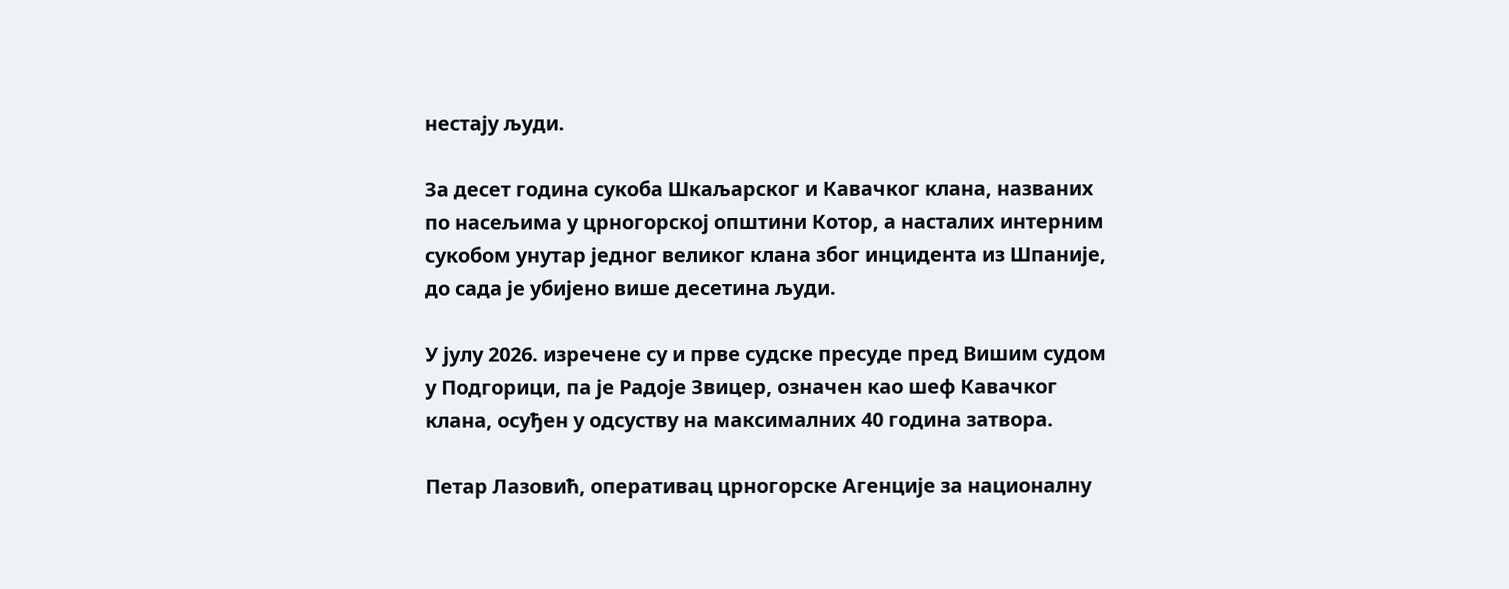нестају људи.

За десет година сукоба Шкаљарског и Кавачког клана, названих по насељима у црногорској општини Котор, а насталих интерним сукобом унутар једног великог клана због инцидента из Шпаније, до сада је убијено више десетина људи.

У јулу 2026. изречене су и прве судске пресуде пред Вишим судом у Подгорици, па је Радоје Звицер, означен као шеф Кавачког клана, осуђен у одсуству на максималних 40 година затвора.

Петар Лазовић, оперативац црногорске Агенције за националну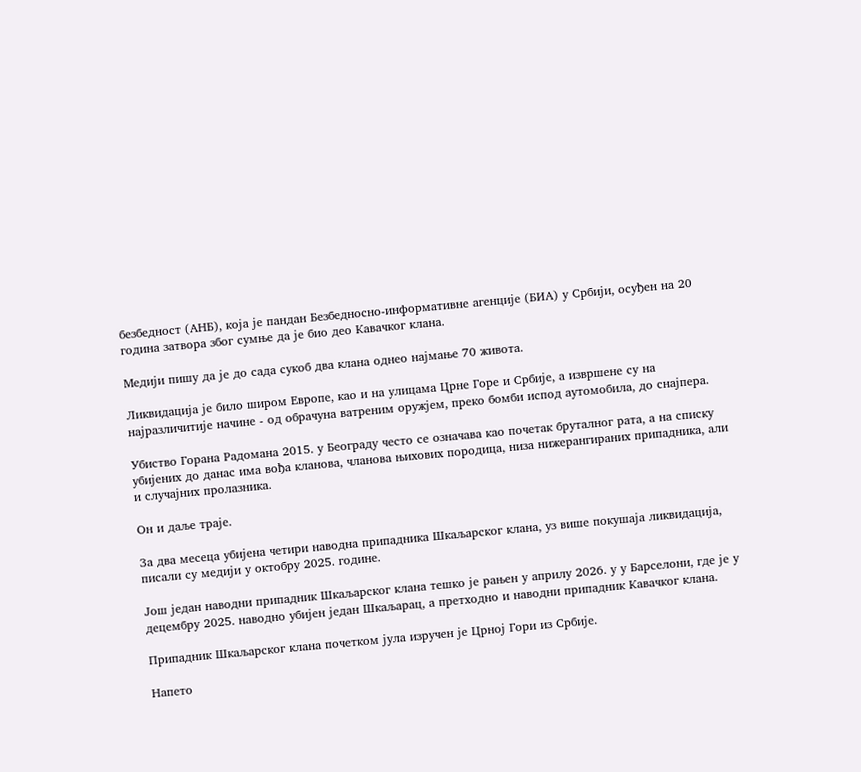безбедност (АНБ), која је пандан Безбедносно-информативне агенције (БИА) у Србији, осуђен на 20 година затвора због сумње да је био део Кавачког клана.

Медији пишу да је до сада сукоб два клана однео најмање 70 живота.

Ликвидација је било широм Европе, као и на улицама Црне Горе и Србије, а извршене су на најразличитије начине - од обрачуна ватреним оружјем, преко бомби испод аутомобила, до снајпера.

Убиство Горана Радомана 2015. у Београду често се означава као почетак бруталног рата, а на списку убијених до данас има вођа кланова, чланова њихових породица, низа нижерангираних припадника, али и случајних пролазника.

Он и даље траје.

За два месеца убијена четири наводна припадника Шкаљарског клана, уз више покушаја ликвидација, писали су медији у октобру 2025. године.

Још један наводни припадник Шкаљарског клана тешко је рањен у априлу 2026. у у Барселони, где је у децембру 2025. наводно убијен један Шкаљарац, а претходно и наводни припадник Кавачког клана.

Припадник Шкаљарског клана почетком јула изручен је Црној Гори из Србије.

Напето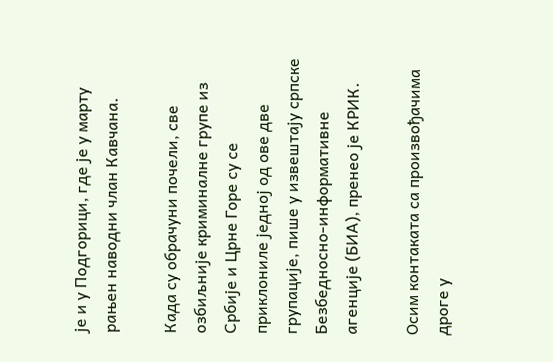је и у Подгорици, где је у марту рањен наводни члан Кавчана.

Када су обрачуни почели, све озбиљније криминалне групе из Србије и Црне Горе су се приклониле једној од ове две групације, пише у извештају српске Безбедносно-информативне агенције (БИА), пренео је КРИК.

Осим контаката са произвођачима дроге у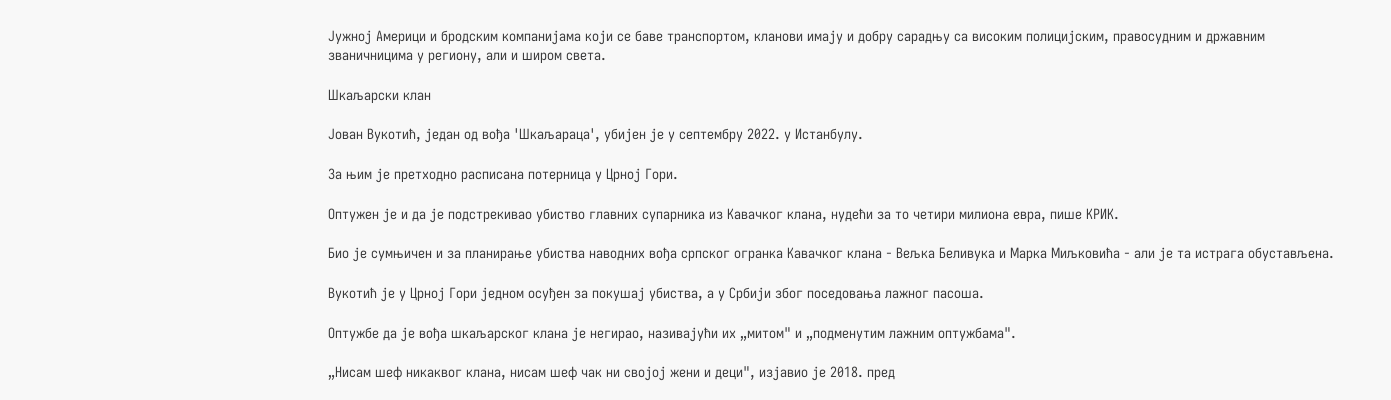Јужној Америци и бродским компанијама који се баве транспортом, кланови имају и добру сарадњу са високим полицијским, правосудним и државним званичницима у региону, али и широм света.

Шкаљарски клан

Јован Вукотић, један од вођа 'Шкаљараца', убијен је у септембру 2022. у Истанбулу.

За њим је претходно расписана потерница у Црној Гори.

Оптужен је и да је подстрекивао убиство главних супарника из Кавачког клана, нудећи за то четири милиона евра, пише КРИК.

Био је сумњичен и за планирање убиства наводних вођа српског огранка Кавачког клана - Вељка Беливука и Марка Миљковића - али је та истрага обустављена.

Вукотић је у Црној Гори једном осуђен за покушај убиства, а у Србији због поседовања лажног пасоша.

Оптужбе да је вођа шкаљарског клана је негирао, називајући их „митом" и „подменутим лажним оптужбама".

„Нисам шеф никаквог клана, нисам шеф чак ни својој жени и деци", изјавио је 2018. пред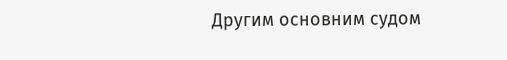Другим основним судом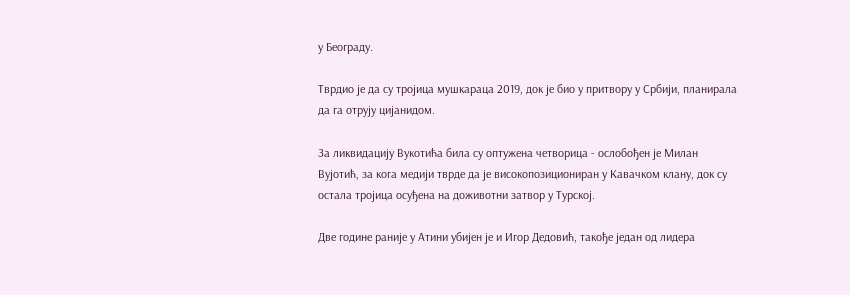у Београду.

Тврдио је да су тројица мушкараца 2019, док је био у притвору у Србији, планирала да га отрују цијанидом.

За ликвидацију Вукотића била су оптужена четворица - ослобођен је Милан Вујотић, за кога медији тврде да је високопозициониран у Кавачком клану, док су остала тројица осуђена на доживотни затвор у Турској.

Две године раније у Атини убијен је и Игор Дедовић, такође један од лидера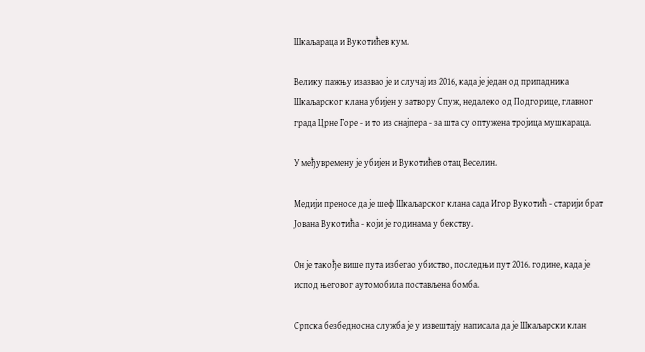Шкаљараца и Вукотићев кум.

Велику пажњу изазвао је и случај из 2016, када је један од припадника Шкаљарског клана убијен у затвору Спуж, недалеко од Подгорице, главног града Црне Горе - и то из снајпера - за шта су оптужена тројица мушкараца.

У међувремену је убијен и Вукотићев отац Веселин.

Медији преносе да је шеф Шкаљарског клана сада Игор Вукотић - старији брат Јована Вукотића - који је годинама у бекству.

Он је такође више пута избегао убиство, последњи пут 2016. године, када је испод његовог аутомобила постављена бомба.

Српска безбедносна служба је у извештају написала да је Шкаљарски клан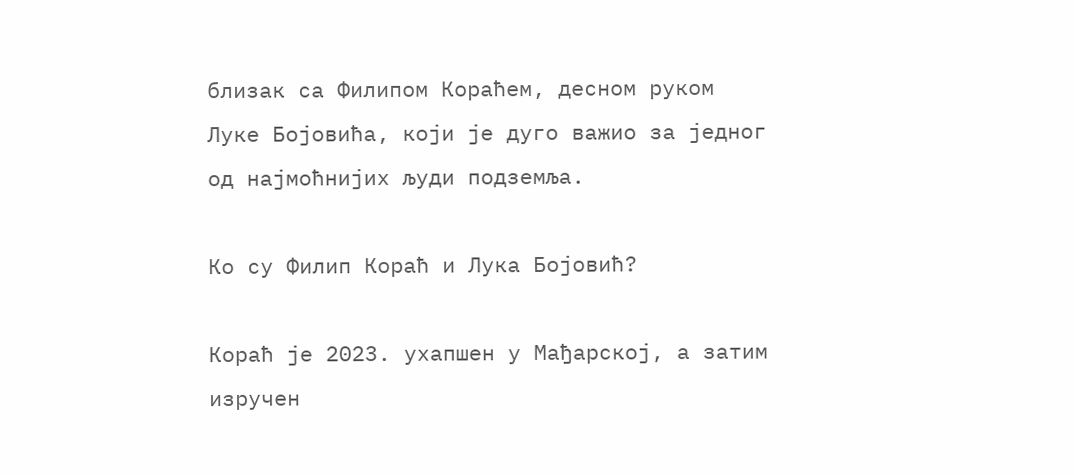близак са Филипом Кораћем, десном руком Луке Бојовића, који је дуго важио за једног од најмоћнијих људи подземља.

Ко су Филип Кораћ и Лука Бојовић?

Кораћ је 2023. ухапшен у Мађарској, а затим изручен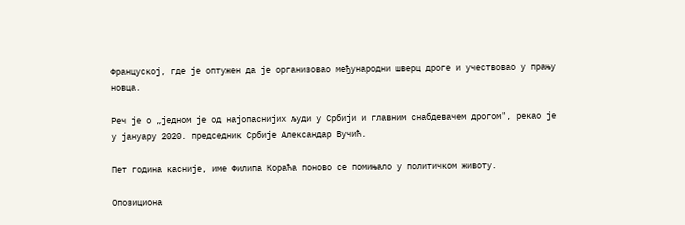Француској, где је оптужен да је организовао међународни шверц дроге и учествовао у прању новца.

Реч је о „једном је од најопаснијих људи у Србији и главним снабдевачем дрогом", рекао је у јануару 2020. председник Србије Александар Вучић.

Пет година касније, име Филипа Кораћа поново се помињало у политичком животу.

Опозициона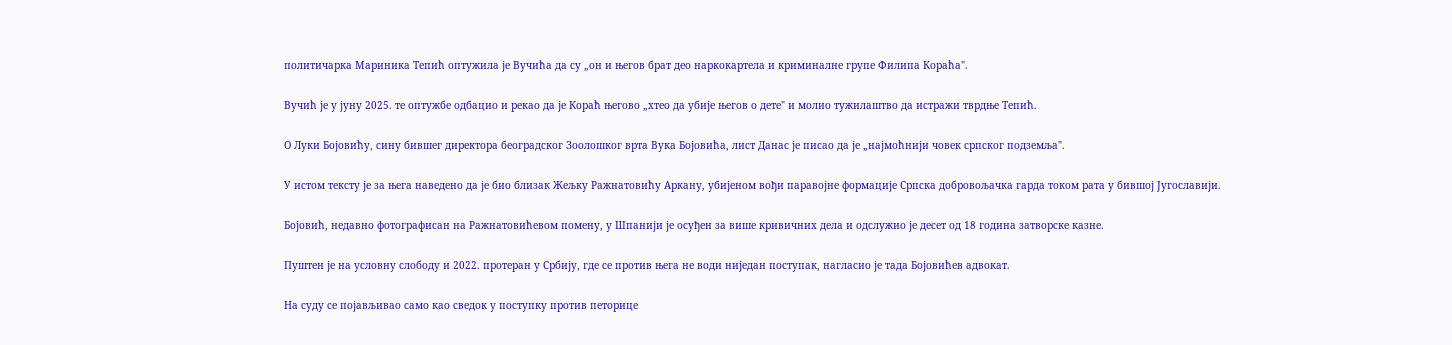политичарка Мариника Тепић оптужила је Вучића да су „он и његов брат део наркокартела и криминалне групе Филипа Кораћа".

Вучић је у јуну 2025. те оптужбе одбацио и рекао да је Кораћ његово „хтео да убије његов о дете" и молио тужилаштво да истражи тврдње Тепић.

О Луки Бојовићу, сину бившег директора београдског Зоолошког врта Вука Бојовића, лист Данас је писао да је „најмоћнији човек српског подземља".

У истом тексту је за њега наведено да је био близак Жељку Ражнатовићу Аркану, убијеном вођи паравојне формације Српска добровољачка гарда током рата у бившој Југославији.

Бојовић, недавно фотографисан на Ражнатовићевом помену, у Шпанији је осуђен за више кривичних дела и одслужио је десет од 18 година затворске казне.

Пуштен је на условну слободу и 2022. протеран у Србију, где се против њега не води ниједан поступак, нагласио је тада Бојовићев адвокат.

На суду се појављивао само као сведок у поступку против петорице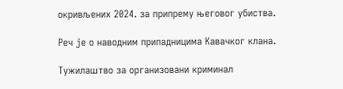окривљених 2024. за припрему његовог убиства.

Реч је о наводним припадницима Кавачког клана.

Тужилаштво за организовани криминал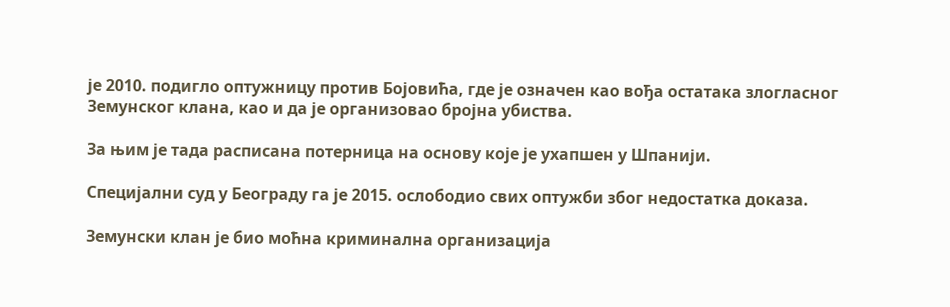је 2010. подигло оптужницу против Бојовића, где је означен као вођа остатака злогласног Земунског клана, као и да је организовао бројна убиства.

За њим је тада расписана потерница на основу које је ухапшен у Шпанији.

Специјални суд у Београду га је 2015. ослободио свих оптужби због недостатка доказа.

Земунски клан је био моћна криминална организација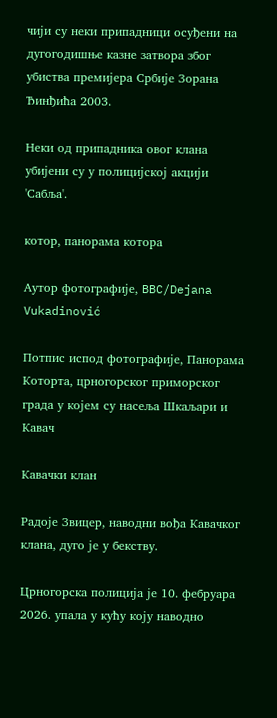чији су неки припадници осуђени на дугогодишње казне затвора због убиства премијера Србије Зорана Ђинђића 2003.

Неки од припадника овог клана убијени су у полицијској акцији 'Сабља'.

котор, панорама котора

Аутор фотографије, BBC/Dejana Vukadinović

Потпис испод фотографије, Панорама Которта, црногорског приморског града у којем су насеља Шкаљари и Кавач

Кавачки клан

Радоје Звицер, наводни вођа Кавачког клана, дуго је у бекству.

Црногорска полиција је 10. фебруара 2026. упала у кућу коју наводно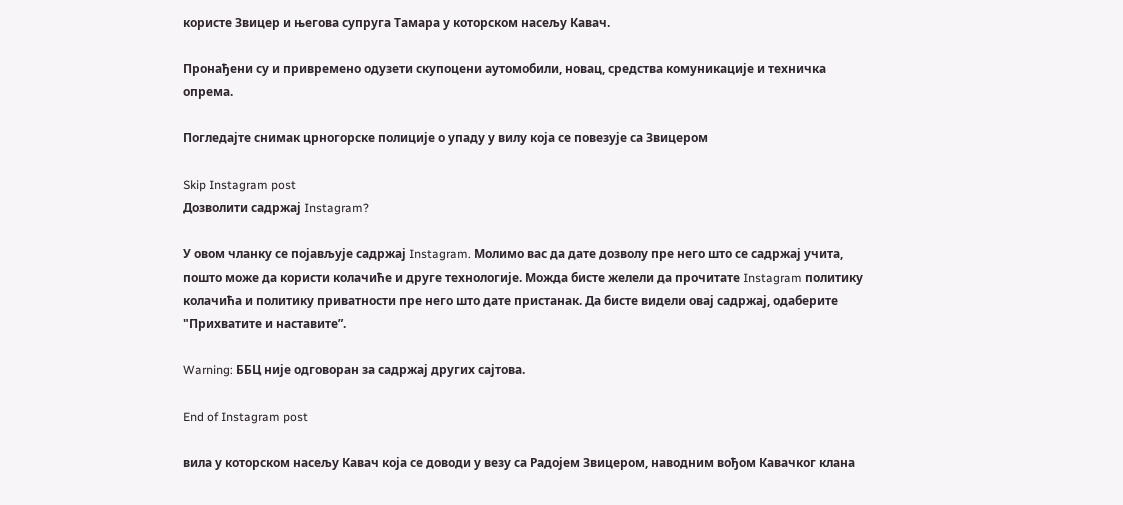користе Звицер и његова супруга Тамара у которском насељу Кавач.

Пронађени су и привремено одузети скупоцени аутомобили, новац, средства комуникације и техничка опрема.

Погледајте снимак црногорске полиције о упаду у вилу која се повезује са Звицером

Skip Instagram post
Дозволити садржај Instagram?

У овом чланку се појављује садржај Instagram. Молимо вас да дате дозволу пре него што се садржај учита, пошто може да користи колачиће и друге технологије. Можда бисте желели да прочитате Instagram политику колачића и политику приватности пре него што дате пристанак. Да бисте видели овај садржај, одаберите "Прихватите и наставите”.

Warning: ББЦ није одговоран за садржај других сајтова.

End of Instagram post

вила у которском насељу Кавач која се доводи у везу са Радојем Звицером, наводним вођом Кавачког клана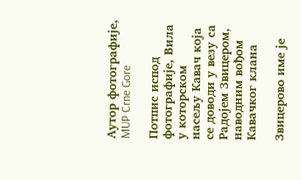Аутор фотографије, MUP Crne Gore

Потпис испод фотографије, Вила у которском насељу Кавач која се доводи у везу са Радојем Звицером, наводним вођом Кавачког клана

Звицерово име је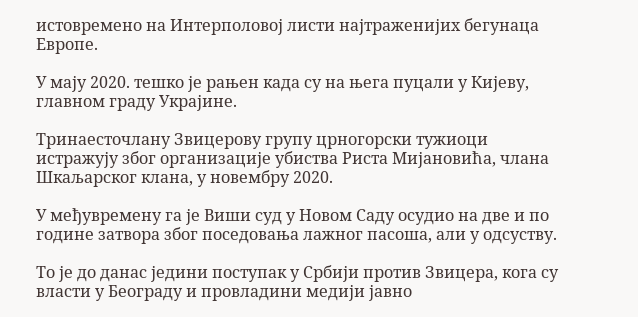истовремено на Интерполовој листи најтраженијих бегунаца Европе.

У мају 2020. тешко је рањен када су на њега пуцали у Кијеву, главном граду Украјине.

Тринаесточлану Звицерову групу црногорски тужиоци истражују због организације убиства Риста Мијановића, члана Шкаљарског клана, у новембру 2020.

У међувремену га је Виши суд у Новом Саду осудио на две и по године затвора због поседовања лажног пасоша, али у одсуству.

То је до данас једини поступак у Србији против Звицера, кога су власти у Београду и провладини медији јавно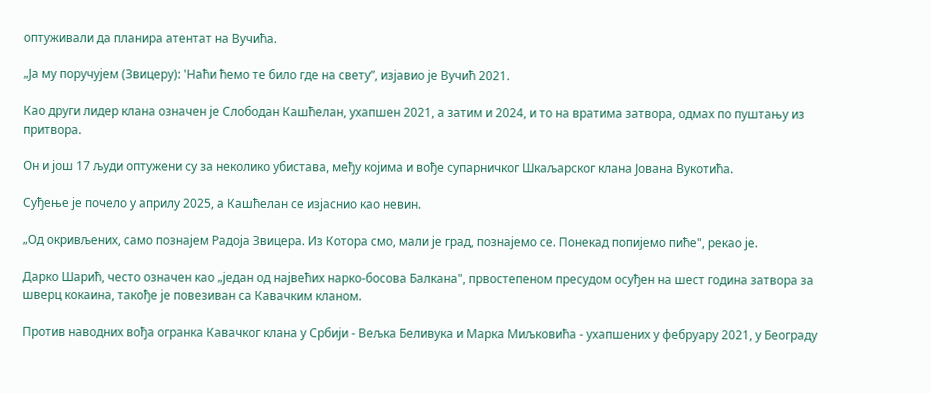оптуживали да планира атентат на Вучића.

„Ја му поручујем (Звицеру): 'Наћи ћемо те било где на свету”, изјавио је Вучић 2021.

Као други лидер клана означен је Слободан Кашћелан, ухапшен 2021, а затим и 2024, и то на вратима затвора, одмах по пуштању из притвора.

Он и још 17 људи оптужени су за неколико убистава, међу којима и вође супарничког Шкаљарског клана Јована Вукотића.

Суђење је почело у априлу 2025, а Кашћелан се изјаснио као невин.

„Од окривљених, само познајем Радоја Звицера. Из Котора смо, мали је град, познајемо се. Понекад попијемо пиће", рекао је.

Дарко Шарић, често означен као „један од највећих нарко-босова Балкана", првостепеном пресудом осуђен на шест година затвора за шверц кокаина, такође је повезиван са Кавачким кланом.

Против наводних вођа огранка Кавачког клана у Србији - Вељка Беливука и Марка Миљковића - ухапшених у фебруару 2021, у Београду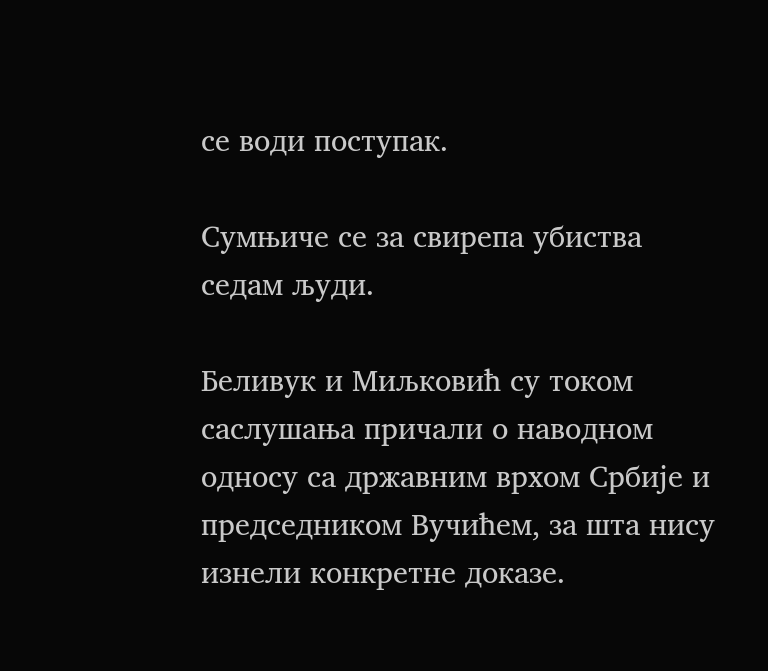се води поступак.

Сумњиче се за свирепа убиства седам људи.

Беливук и Миљковић су током саслушања причали о наводном односу са државним врхом Србије и председником Вучићем, за шта нису изнели конкретне доказе.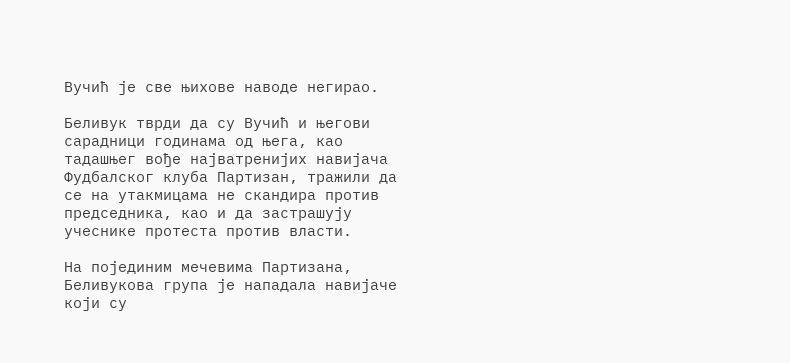Вучић је све њихове наводе негирао.

Беливук тврди да су Вучић и његови сарадници годинама од њега, као тадашњег вође најватренијих навијача Фудбалског клуба Партизан, тражили да се на утакмицама не скандира против председника, као и да застрашују учеснике протеста против власти.

На појединим мечевима Партизана, Беливукова група је нападала навијаче који су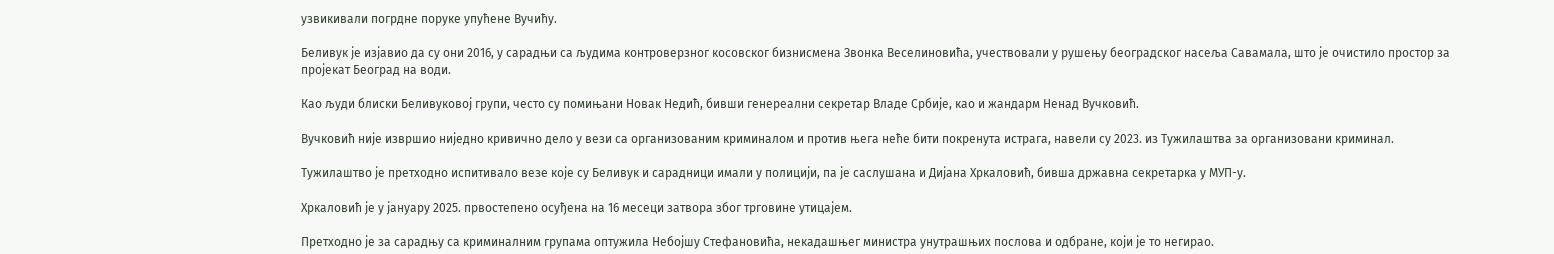узвикивали погрдне поруке упућене Вучићу.

Беливук је изјавио да су они 2016, у сарадњи са људима контроверзног косовског бизнисмена Звонка Веселиновића, учествовали у рушењу београдског насеља Савамала, што је очистило простор за пројекат Београд на води.

Као људи блиски Беливуковој групи, често су помињани Новак Недић, бивши генереални секретар Владе Србије, као и жандарм Ненад Вучковић.

Вучковић није извршио ниједно кривично дело у вези са организованим криминалом и против њега неће бити покренута истрага, навели су 2023. из Тужилаштва за организовани криминал.

Тужилаштво је претходно испитивало везе које су Беливук и сарадници имали у полицији, па је саслушана и Дијана Хркаловић, бивша државна секретарка у МУП-у.

Хркаловић је у јануару 2025. првостепено осуђена на 16 месеци затвора због трговине утицајем.

Претходно је за сарадњу са криминалним групама оптужила Небојшу Стефановића, некадашњег министра унутрашњих послова и одбране, који је то негирао.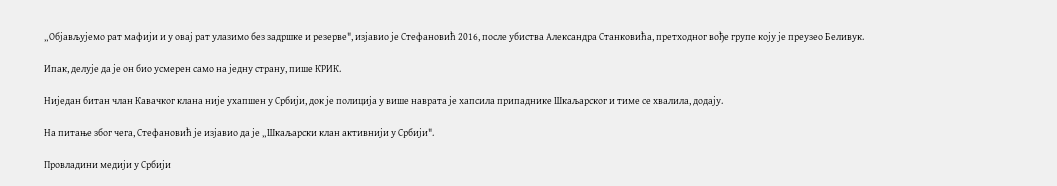„Објављујемо рат мафији и у овај рат улазимо без задршке и резерве", изјавио је Стефановић 2016, после убиства Александра Станковића, претходног вође групе коју је преузео Беливук.

Ипак, делује да је он био усмерен само на једну страну, пише КРИК.

Ниједан битан члан Кавачког клана није ухапшен у Србији, док је полиција у више наврата је хапсила припаднике Шкаљарског и тиме се хвалила, додају.

На питање због чега, Стефановић је изјавио да је „Шкаљарски клан активнији у Србији".

Провладини медији у Србији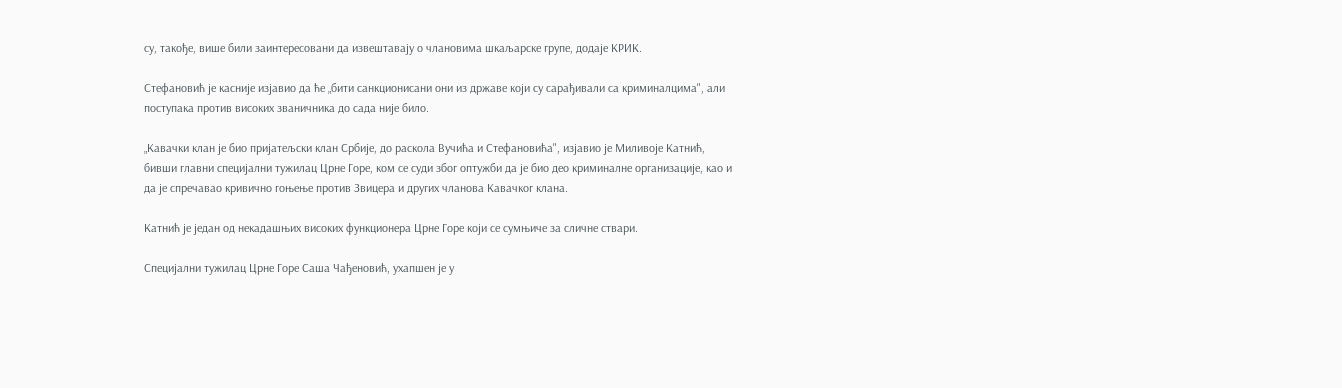су, такође, више били заинтересовани да извештавају о члановима шкаљарске групе, додаје КРИК.

Стефановић је касније изјавио да ће „бити санкционисани они из државе који су сарађивали са криминалцима", али поступака против високих званичника до сада није било.

„Кавачки клан је био пријатељски клан Србије, до раскола Вучића и Стефановића", изјавио је Миливоје Катнић, бивши главни специјални тужилац Црне Горе, ком се суди због оптужби да је био део криминалне организације, као и да је спречавао кривично гоњење против Звицера и других чланова Кавачког клана.

Катнић је један од некадашњих високих функционера Црне Горе који се сумњиче за сличне ствари.

Специјални тужилац Црне Горе Саша Чађеновић, ухапшен је у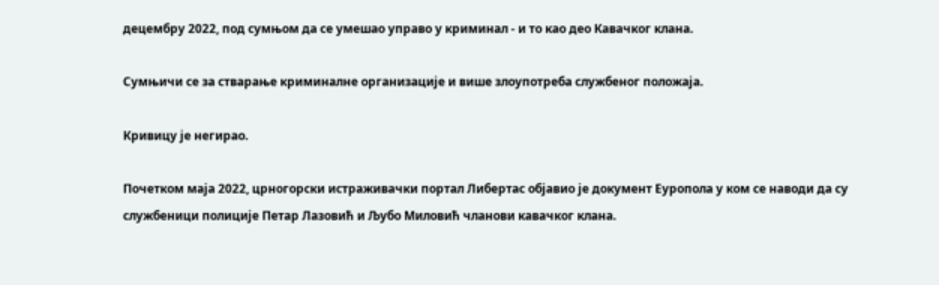децембру 2022, под сумњом да се умешао управо у криминал - и то као део Кавачког клана.

Сумњичи се за стварање криминалне организације и више злоупотреба службеног положаја.

Кривицу је негирао.

Почетком маја 2022, црногорски истраживачки портал Либертас објавио је документ Еуропола у ком се наводи да су службеници полиције Петар Лазовић и Љубо Миловић чланови кавачког клана.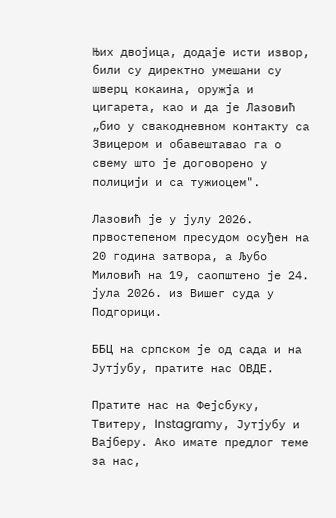Њих двојица, додаје исти извор, били су директно умешани су шверц кокаина, оружја и цигарета, као и да је Лазовић „био у свакодневном контакту са Звицером и обавештавао га о свему што је договорено у полицији и са тужиоцем".

Лазовић је у јулу 2026. првостепеном пресудом осуђен на 20 година затвора, а Љубо Миловић на 19, саопштено је 24. јула 2026. из Вишег суда у Подгорици.

ББЦ на српском је од сада и на Јутјубу, пратите нас ОВДЕ.

Пратите нас на Фејсбуку, Твитеру, Instagramу, Јутјубу и Вајберу. Ако имате предлог теме за нас,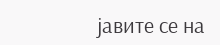јавите се на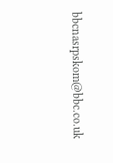bbcnasrpskom@bbc.co.uk